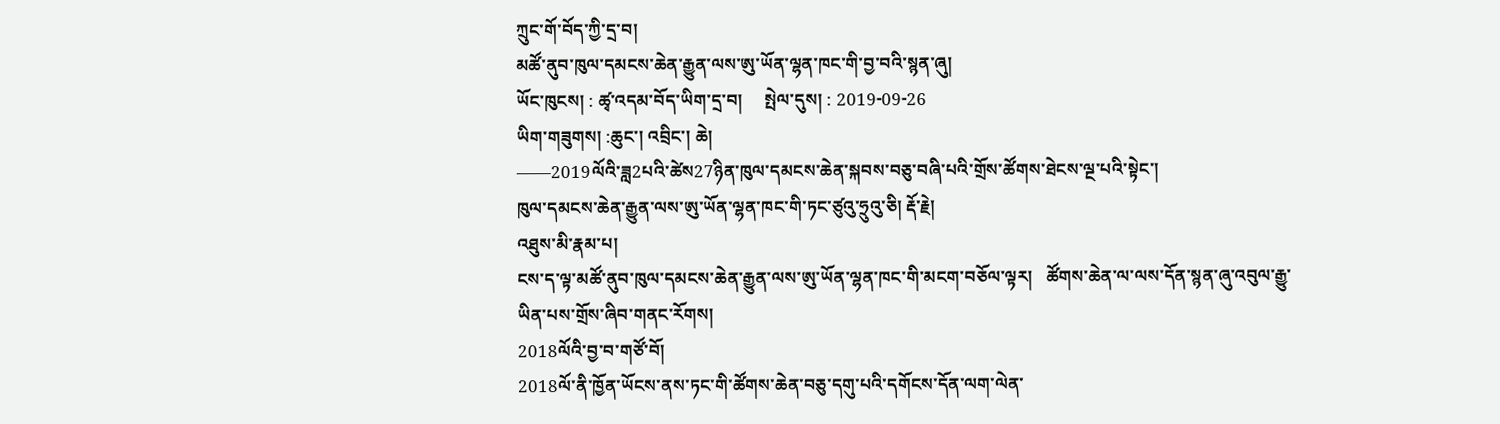ཀྲུང་གོ་བོད་ཀྱི་དྲ་བ།
མཚོ་ནུབ་ཁུལ་དམངས་ཆེན་རྒྱུན་ལས་ཨུ་ཡོན་ལྷན་ཁང་གི་བྱ་བའི་སྙན་ཞུ།
ཡོང་ཁུངས། : ཚྭ་འདམ་བོད་ཡིག་དྲ་བ།     སྤེལ་དུས། : 2019-09-26
ཡིག་གཟུགས། :ཆུང་། འབྲིང་། ཆེ།
——2019ལོའི་ཟླ2པའི་ཚེས27ཉིན་ཁུལ་དམངས་ཆེན་སྐབས་བཅུ་བཞི་པའི་གྲོས་ཚོགས་ཐེངས་ལྔ་པའི་སྟེང་།
ཁུལ་དམངས་ཆེན་རྒྱུན་ལས་ཨུ་ཡོན་ལྷན་ཁང་གི་ཏང་ཙུའུ་ཧྲུའུ་ཅི། རྡོ་རྗེ།
འཐུས་མི་རྣམ་པ།
ངས་ད་ལྟ་མཚོ་ནུབ་ཁུལ་དམངས་ཆེན་རྒྱུན་ལས་ཨུ་ཡོན་ལྷན་ཁང་གི་མངག་བཅོལ་ལྟར།   ཚོགས་ཆེན་ལ་ལས་དོན་སྙན་ཞུ་འབུལ་རྒྱུ་ཡིན་པས་གྲོས་ཞིབ་གནང་རོགས།
2018ལོའི་བྱ་བ་གཙོ་བོ།
2018ལོ་ནི་ཁྱོན་ཡོངས་ནས་ཏང་གི་ཚོགས་ཆེན་བཅུ་དགུ་པའི་དགོངས་དོན་ལག་ལེན་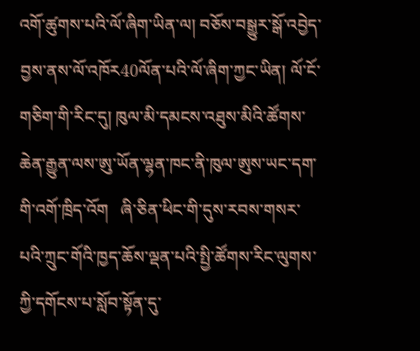འགོ་ཚུགས་པའི་ལོ་ཞིག་ཡིན་ལ། བཅོས་བསྒྱུར་སྒོ་འབྱེད་བྱས་ནས་ལོ་འཁོར40ལོན་པའི་ལོ་ཞིག་ཀྱང་ཡིན། ལོ་ངོ་གཅིག་གི་རིང་དུ། ཁུལ་མི་དམངས་འཐུས་མིའི་ཚོགས་ཆེན་རྒྱུན་ལས་ཨུ་ཡོན་ལྷན་ཁང་ནི་ཁུལ་ཨུས་ཡང་དག་གི་འགོ་ཁྲིད་འོག   ཞི་ཅིན་ཕིང་གི་དུས་རབས་གསར་པའི་ཀྲུང་གོའི་ཁྱད་ཆོས་ལྡན་པའི་སྤྱི་ཚོགས་རིང་ལུགས་ཀྱི་དགོངས་པ་སློབ་སྟོན་དུ་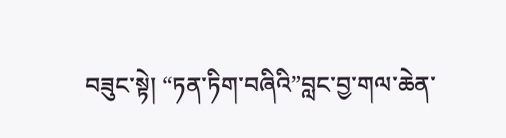བཟུང་སྟེ། “ཏན་ཏིག་བཞིའི”བླང་བྱ་གལ་ཆེན་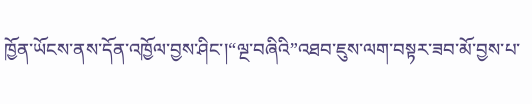ཁྱོན་ཡོངས་ནས་དོན་འཁྱོལ་བྱས་ཤིང་།“ལྔ་བཞིའི”འཐབ་ཇུས་ལག་བསྟར་ཟབ་མོ་བྱས་པ་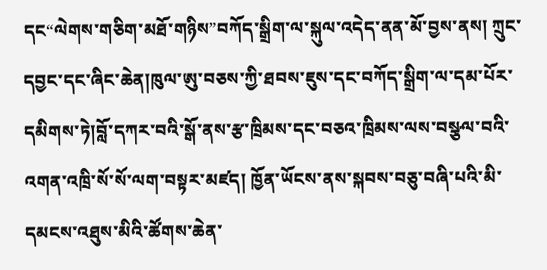དང“ལེགས་གཅིག་མཐོ་གཉིས”བཀོད་སྒྲིག་ལ་སྐུལ་འདེད་ནན་མོ་བྱས་ནས། ཀྲུང་དབྱང་དང་ཞིང་ཆེན།ཁུལ་ཨུ་བཅས་ཀྱི་ཐབས་ཇུས་དང་བཀོད་སྒྲིག་ལ་དམ་པོར་དམིགས་ཏེ།བློ་དཀར་བའི་སྒོ་ནས་རྩ་ཁྲིམས་དང་བཅའ་ཁྲིམས་ལས་བསྩལ་བའི་འགན་འཁྲི་སོ་སོ་ལག་བསྟར་མཛད། ཁྱོན་ཡོངས་ནས་སྐབས་བཅུ་བཞི་པའི་མི་དམངས་འཐུས་མིའི་ཚོགས་ཆེན་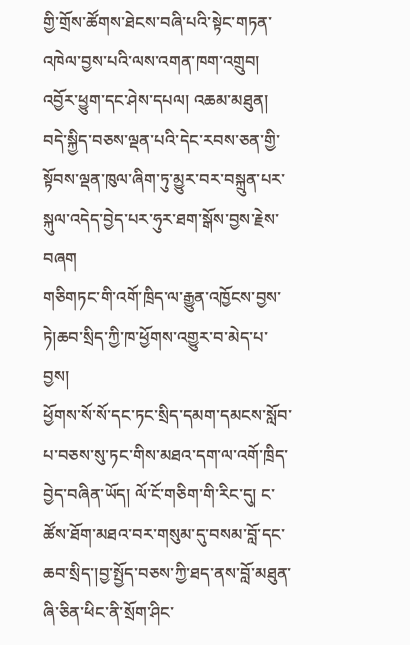གྱི་གྲོས་ཚོགས་ཐེངས་བཞི་པའི་སྟེང་གཏན་འཁེལ་བྱས་པའི་ལས་འགན་ཁག་འགྲུབ། འབྱོཪ་ཕྱུག་དང་ཤེས་དཔལ། འཆམ་མཐུན། བདེ་སྐྱིད་བཅས་ལྡན་པའི་དེང་རབས་ཅན་གྱི་སྟོབས་ལྡན་ཁུལ་ཞིག་ཏུ་མྱུར་བར་བསྐྲུན་པར་སྐུལ་འདེད་བྱེད་པར་ཧུར་ཐག་སྒོས་བྱས་རྗེས་བཞག
གཅིགཏང་གི་འགོ་ཁྲིད་ལ་རྒྱུན་འཁྱོངས་བྱས་ཏེ།ཆབ་སྲིད་ཀྱི་ཁ་ཕྱོགས་འགྱུར་བ་མེད་པ་བྱས།
ཕྱོགས་སོ་སོ་དང་ཏང་སྲིད་དམག་དམངས་སློབ་པ་བཅས་སུ་ཏང་གིས་མཐའ་དག་ལ་འགོ་ཁྲིད་བྱེད་བཞིན་ཡོད། ལོ་ངོ་གཅིག་གི་རིང་དུ། ང་ཚོས་ཐོག་མཐའ་བར་གསུམ་དུ་བསམ་བློ་དང་ཆབ་སྲིད་།བྱ་སྤྱོད་བཅས་ཀྱི་ཐད་ནས་བློ་མཐུན་ཞི་ཅིན་ཕིང་ནི་སྲོག་ཤིང་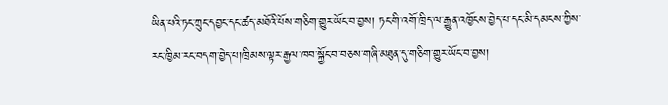ཡིན་པའི་ཏང་ཀྲུང་དབྱང་དང་ཚད་མཐོའི་པོས་གཅིག་གྱུར་ཡོང་བ་བྱས། ཏང་གི་འགོ་ཁྲིད་ལ་རྒྱུན་འཁྱོངས་བྱེད་པ་དང་མི་དམངས་ཀྱིས་རང་ཁྱིམ་རང་བདག་བྱེད་པ།ཁྲིམས་ལྟར་རྒྱལ་ཁབ་སྐྱོང་བ་བཅས་གཞི་མཐུན་དུ་གཅིག་གྱུར་ཡོང་བ་བྱས།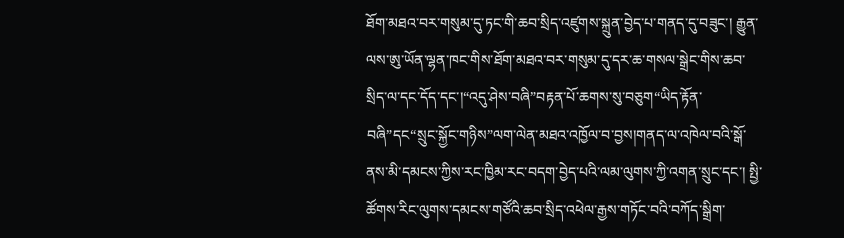ཐོག་མཐའ་བར་གསུམ་དུ་ཏང་གི་ཆབ་སྲིད་འཛུགས་སྐྲུན་བྱེད་པ་གནད་དུ་བཟུང་། རྒྱུན་ལས་ཨུ་ཡོན་ལྷན་ཁང་གིས་ཐོག་མཐའ་བར་གསུམ་དུ་དར་ཆ་གསལ་སྒྲེང་གིས་ཆབ་སྲིད་ལ་དང་དོད་དང་།“འདུ་ཤེས་བཞི”བརྟན་པོ་ཆགས་སུ་བཅུག“ཡིད་རྟོན་བཞི”དང“སྲུང་སྐྱོང་གཉིས”ལག་ལེན་མཐའ་འཁྱོལ་བ་བྱས།གནད་ལ་འཁེལ་བའི་སྒོ་ནས་མི་དམངས་ཀྱིས་རང་ཁྱིམ་རང་བདག་བྱེད་པའི་ལམ་ལུགས་ཀྱི་འགན་སྲུང་དང་། སྤྱི་ཚོགས་རིང་ལུགས་དམངས་གཙོའི་ཆབ་སྲིད་འཕེལ་རྒྱས་གཏོང་བའི་བཀོད་སྒྲིག་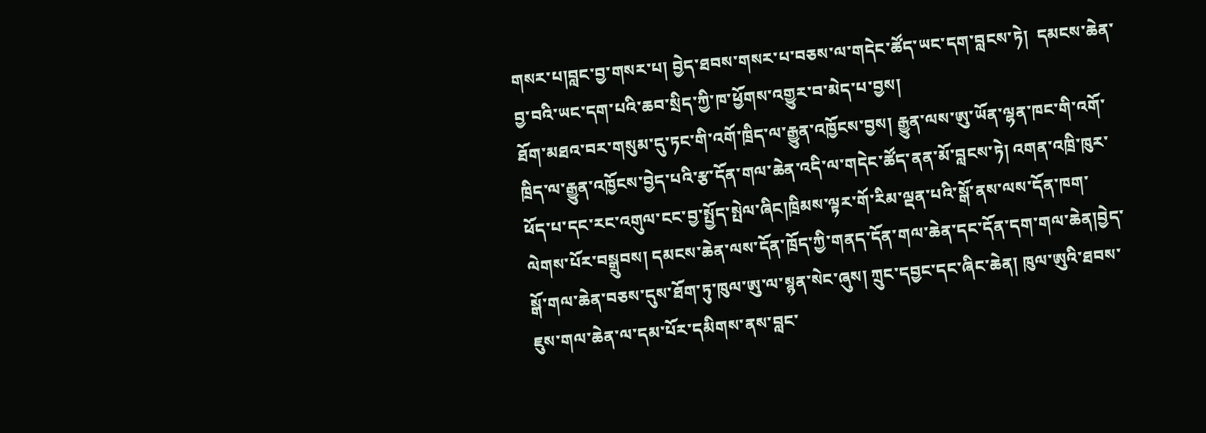གསར་པ།བླང་བྱ་གསར་པ། བྱེད་ཐབས་གསར་པ་བཅས་ལ་གདེང་ཚོད་ཡང་དག་བླངས་ཏེ།  དམངས་ཆེན་བྱ་བའི་ཡང་དག་པའི་ཆབ་སྲིད་ཀྱི་ཁ་ཕྱོགས་འགྱུར་བ་མེད་པ་བྱས།
ཐོག་མཐའ་བར་གསུམ་དུ་ཏང་གི་འགོ་ཁྲིད་ལ་རྒྱུན་འཁྱོངས་བྱས། རྒྱུན་ལས་ཨུ་ཡོན་ལྷན་ཁང་གི་འགོ་ཁྲིད་ལ་རྒྱུན་འཁྱོངས་བྱེད་པའི་རྩ་དོན་གལ་ཆེན་འདི་ལ་གདེང་ཚོད་ནན་མོ་བླངས་ཏེ། འགན་འཁྲི་ཁུར་ཕོད་པ་དང་རང་འགུལ་ངང་བྱ་སྤྱོད་སྤེལ་ཞིང།ཁྲིམས་ལྟར་གོ་རིམ་ལྡན་པའི་སྒོ་ནས་ལས་དོན་ཁག་ལེགས་པོར་བསྒྲུབས། དམངས་ཆེན་ལས་དོན་ཁྲོད་ཀྱི་གནད་དོན་གལ་ཆེན་དང་དོན་དག་གལ་ཆེན།བྱེད་སྒོ་གལ་ཆེན་བཅས་དུས་ཐོག་ཏུ་ཁུལ་ཨུ་ལ་སྙན་སེང་ཞུས། ཀྲུང་དབྱང་དང་ཞིང་ཆེན། ཁུལ་ཨུའི་ཐབས་ཇུས་གལ་ཆེན་ལ་དམ་པོར་དམིགས་ནས་བླང་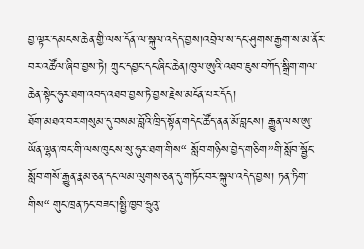བྱ་ལྟར་དམངས་ཆེན་གྱི་ལས་དོན་ལ་སྐུལ་འདེད་བྱས།འབྲེལ་ས་དང་ཤུགས་རྒྱག་ས་མ་ནོར་བར་འཚོལ་ཞིབ་བྱས་ཏེ། ཀྲུང་དབྱང་དང་ཞིང་ཆེན།ཁུལ་ཨུའི་འཐབ་ཇུས་བཀོད་སྒྲིག་གལ་ཆེན་སྟེང་ཧུར་ཐག་འབད་འཐབ་བྱས་ཏེ་བྱས་རྗེས་མངོན་པར་དོད།
ཐོག་མཐའ་བར་གསུམ་དུ་བསམ་བློའི་ཁྲིད་སྟོན་གདེང་ཚོད་ནན་མོ་བླངས། རྒྱུན་ལས་ཨུ་ཡོན་ལྷན་ཁང་གི་ལས་ཁུངས་སུ་ཧུར་ཐག་གིས“ སློབ་གཉིས་བྱེད་གཅིག”གི་སློབ་སྦྱོང་སློབ་གསོ་རྒྱུན་རྣམ་ཅན་དང་ལམ་ལུགས་ཅན་དུ་གཏོང་བར་སྐུལ་འདེད་བྱས། ཏན་ཏིག་གིས“ གུང་ཁྲན་ཏང་བཟང་།སྤྱི་ཁྱབ་ཧྲུའུ་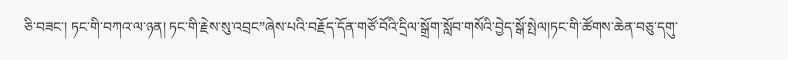ཅི་བཟང་། ཏང་གི་བཀའ་ལ་ཉན། ཏང་གི་རྗེས་སུ་འབྲང”ཞེས་པའི་བརྗོད་དོན་གཙོ་བོའི་དྲིལ་སྒྲོག་སློབ་གསོའི་བྱེད་སྒོ་སྤེལ།ཏང་གི་ཚོགས་ཆེན་བཅུ་དགུ་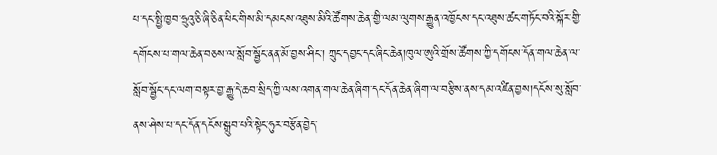པ་དང་སྤྱི་ཁྱབ་ཧྲུའུ་ཅི་ཞི་ཅིན་ཕིང་གིས་མི་དམངས་འཐུས་མིའི་ཚོགས་ཆེན་གྱི་ལམ་ལུགས་རྒྱུན་འཁྱོངས་དང་འཐུས་ཚང་གཏོང་བའི་སྐོར་གྱི་དགོངས་པ་གལ་ཆེན་བཅས་ལ་སློབ་སྦྱོང་ནན་མོ་བྱས་ཤིང་། ཀྲུང་དབྱང་དང་ཞིང་ཆེན།ཁུལ་ཨུའི་གྲོས་ཚོགས་ཀྱི་དགོངས་དོན་གལ་ཆེན་ལ་སློབ་སྦྱོང་དང་ལག་བསྟར་བྱ་རྒྱུ་དེ་ཆབ་སྲིད་ཀྱི་ལས་འགན་གལ་ཆེན་ཞིག་དང་དོན་ཆེན་ཞིག་ལ་བརྩིས་ནས་དམ་འཛིན་བྱས།དངོས་སུ་སློབ་ནས་ཤེས་པ་དང་དོན་དངོས་སྒྲུབ་པའི་སྟེང་ཧུར་བརྩོན་བྱེད་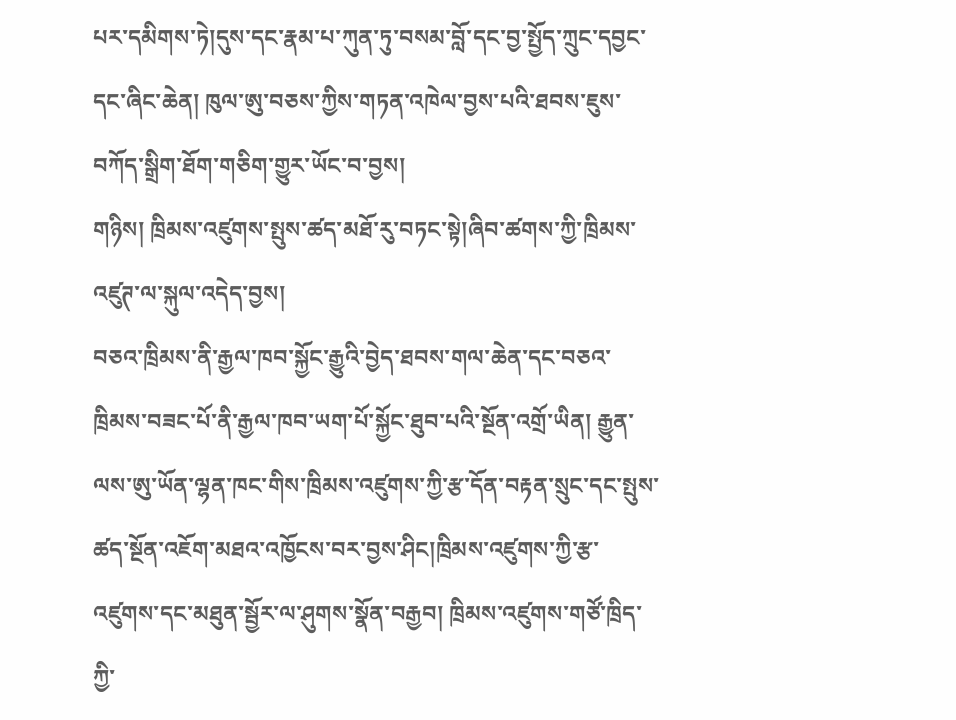པར་དམིགས་ཏེ།དུས་དང་རྣམ་པ་ཀུན་ཏུ་བསམ་བློ་དང་བྱ་སྤྱོད་ཀྲུང་དབྱང་དང་ཞིང་ཆེན། ཁུལ་ཨུ་བཅས་ཀྱིས་གཏན་འཁེལ་བྱས་པའི་ཐབས་ཇུས་བཀོད་སྒྲིག་ཐོག་གཅིག་གྱུར་ཡོང་བ་བྱས།
གཉིས། ཁྲིམས་འཛུགས་སྤུས་ཚད་མཐོ་རུ་བཏང་སྟེ།ཞིབ་ཚགས་ཀྱི་ཁྲིམས་འཛུཊ་ལ་སྐུལ་འདེད་བྱས།
བཅའ་ཁྲིམས་ནི་རྒྱལ་ཁབ་སྐྱོང་རྒྱུའི་བྱེད་ཐབས་གལ་ཆེན་དང་བཅའ་ཁྲིམས་བཟང་པོ་ནི་རྒྱལ་ཁབ་ཡག་པོ་སྐྱོང་ཐུབ་པའི་སྔོན་འགྲོ་ཡིན། རྒྱུན་ལས་ཨུ་ཡོན་ལྷན་ཁང་གིས་ཁྲིམས་འཛུགས་ཀྱི་རྩ་དོན་བརྟན་སྲུང་དང་སྤུས་ཚད་སྔོན་འཇོག་མཐའ་འཁྱོངས་བར་བྱས་ཤིང།ཁྲིམས་འཛུགས་ཀྱི་རྩ་འཛུགས་དང་མཐུན་སྦྱོར་ལ་ཤུགས་སྣོན་བརྒྱབ། ཁྲིམས་འཛུགས་གཙོ་ཁྲིད་ཀྱི་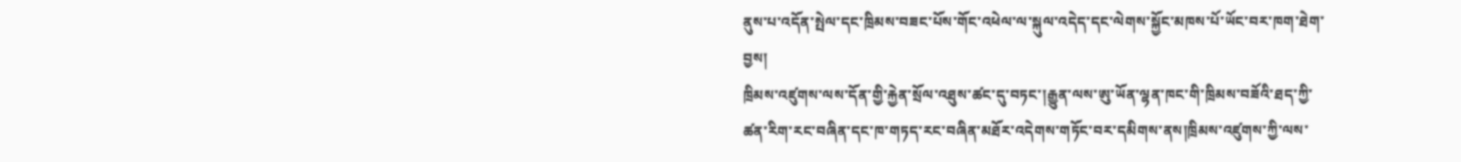ནུས་པ་འདོན་སྤེལ་དང་ཁྲིམས་བཟང་པོས་གོང་འཕེལ་ལ་སྐུལ་འདེད་དང་ལེགས་སྐྱོང་མཁས་པོ་ཡོང་བར་ཁག་ཐེག་བྱས།
ཁྲིམས་འཛུགས་ལས་དོན་གྱི་རྐྱེན་སྲོལ་འཐུས་ཚང་དུ་བཏང་།རྒྱུན་ལས་ཨུ་ཡོན་ལྷན་ཁང་གི་ཁྲིམས་བཟོའི་ཐད་ཀྱི་ཚན་རིག་རང་བཞིན་དང་ཁ་གཏད་རང་བཞིན་མཐོར་འདེགས་གཏོང་བར་དམིགས་ནས།ཁྲིམས་འཛུགས་ཀྱི་ལས་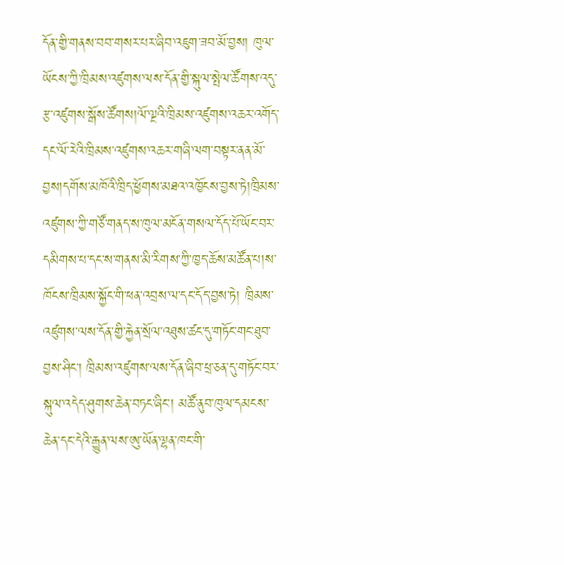དོན་གྱི་གནས་བབ་གསར་པར་ཞིབ་འཇུག་ཟབ་མོ་བྱས། ཁུལ་ཡོངས་ཀྱི་ཁྲིམས་འཛུགས་ལས་དོན་གྱི་སྐུལ་སྤེལ་ཚོགས་འདུ་རྩ་འཛུགས་སྒོས་ཚོགས།ལོ་ལྔའི་ཁྲིམས་འཛུགས་འཆར་འགོད་དང་ལོ་རེའི་ཁྲིམས་འཛུགས་འཆར་གཞི་ལག་བསྟར་ནན་མོ་བྱས།དགོས་མཁོའི་ཁྲིད་ཕྱོགས་མཐའ་འཁྱོངས་བྱས་ཏེ།ཁྲིམས་འཛུགས་ཀྱི་གཙོ་གནད་ས་ཁུལ་མངོན་གསལ་དོད་པོ་ཡོང་བར་དམིགས་པ་དང་ས་གནས་མི་རིགས་ཀྱི་ཁྱད་ཆོས་མཚོན་པ།ས་ཁོངས་ཁྲིམས་སྐྱོང་གི་ཕན་འབྲས་ལ་དང་དོད་བྱས་ཏེ། ཁྲིམས་འཛུགས་ལས་དོན་གྱི་རྐྱེན་སྲོལ་འཐུས་ཚང་དུ་གཏོང་གང་ཐུབ་བྱས་ཤིང་། ཁྲིམས་འཛུགས་ལས་དོན་ཞིབ་ཕྲ་ཅན་དུ་གཏོང་བར་སྐུལ་འདེད་ཤུགས་ཆེན་བཏང་ཞིང་། མཚོ་ནུབ་ཁུལ་དམངས་ཆེན་དང་དེའི་རྒྱུན་ལས་ཨུ་ཡོན་ལྷན་ཁང་གི་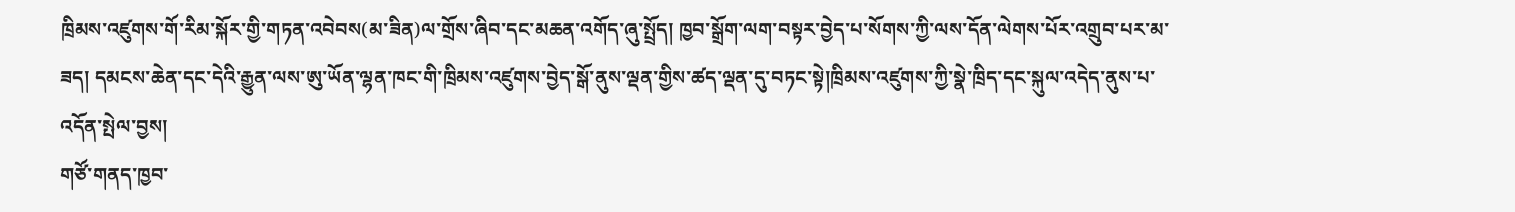ཁྲིམས་འཛུགས་གོ་རིམ་སྐོར་གྱི་གཏན་འབེབས(མ་ཟིན)ལ་གྲོས་ཞིབ་དང་མཆན་འགོད་ཞུ་སྤྲོད། ཁྱབ་སྒྲོག་ལག་བསྟར་བྱེད་པ་སོགས་ཀྱི་ལས་དོན་ལེགས་པོར་འགྲུབ་པར་མ་ཟད། དམངས་ཆེན་དང་དེའི་རྒྱུན་ལས་ཨུ་ཡོན་ལྷན་ཁང་གི་ཁྲིམས་འཛུགས་བྱེད་སྒོ་ནུས་ལྡན་གྱིས་ཚད་ལྡན་དུ་བཏང་སྟེ།ཁྲིམས་འཛུགས་ཀྱི་སྣེ་ཁྲིད་དང་སྐུལ་འདེད་ནུས་པ་འདོན་སྤེལ་བྱས།
གཙོ་གནད་ཁྱབ་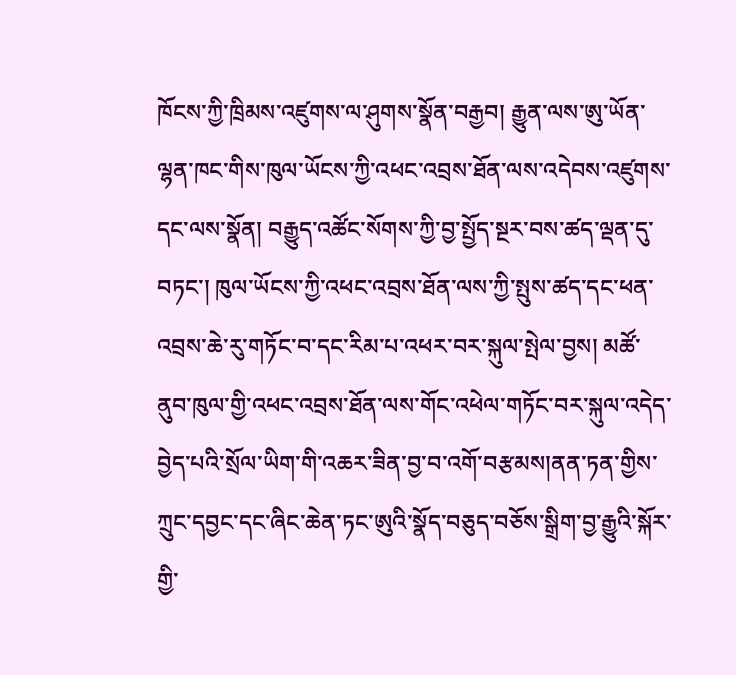ཁོངས་ཀྱི་ཁྲིམས་འཛུགས་ལ་ཤུགས་སྣོན་བརྒྱབ། རྒྱུན་ལས་ཨུ་ཡོན་ལྷན་ཁང་གིས་ཁུལ་ཡོངས་ཀྱི་འཕང་འབྲས་ཐོན་ལས་འདེབས་འཛུགས་དང་ལས་སྣོན། བརྒྱུད་འཚོང་སོགས་ཀྱི་བྱ་སྤྱོད་སྔར་བས་ཚད་ལྡན་དུ་བཏང་། ཁུལ་ཡོངས་ཀྱི་འཕང་འབྲས་ཐོན་ལས་ཀྱི་སྤུས་ཚད་དང་ཕན་འབྲས་ཆེ་རུ་གཏོང་བ་དང་རིམ་པ་འཕར་བར་སྐུལ་སྤེལ་བྱས། མཚོ་ནུབ་ཁུལ་གྱི་འཕང་འབྲས་ཐོན་ལས་གོང་འཕེལ་གཏོང་བར་སྐུལ་འདེད་བྱེད་པའི་སྲོལ་ཡིག་གི་འཆར་ཟིན་བྱ་བ་འགོ་བརྩམས།ནན་ཏན་གྱིས་ཀྲུང་དབྱང་དང་ཞིང་ཆེན་ཏང་ཨུའི་སྣོད་བཅུད་བཅོས་སྒྲིག་བྱ་རྒྱུའི་སྐོར་གྱི་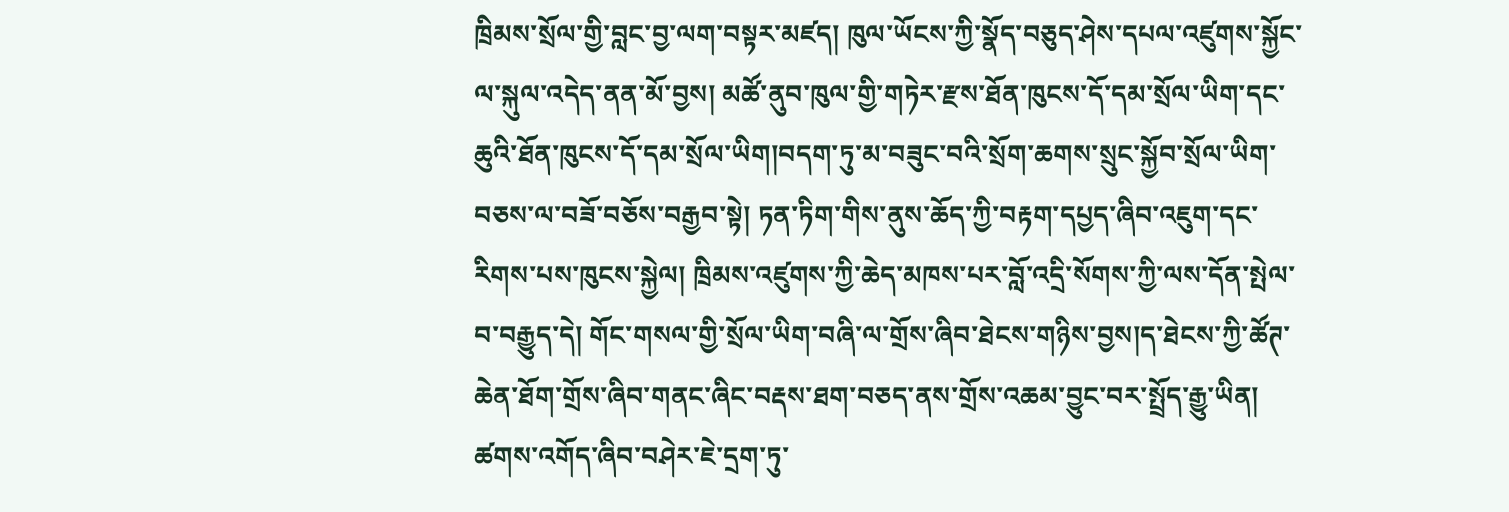ཁྲིམས་སྲོལ་གྱི་བླང་བྱ་ལག་བསྟར་མཛད། ཁུལ་ཡོངས་ཀྱི་སྣོད་བཅུད་ཤེས་དཔལ་འཛུགས་སྐྱོང་ལ་སྐུལ་འདེད་ནན་མོ་བྱས། མཚོ་ནུབ་ཁུལ་གྱི་གཏེར་རྫས་ཐོན་ཁུངས་དོ་དམ་སྲོལ་ཡིག་དང་ཆུའི་ཐོན་ཁུངས་དོ་དམ་སྲོལ་ཡིག།བདག་ཏུ་མ་བཟུང་བའི་སྲོག་ཆགས་སྲུང་སྐྱོབ་སྲོལ་ཡིག་བཅས་ལ་བཟོ་བཅོས་བརྒྱབ་སྟེ། ཏན་ཏིག་གིས་ནུས་ཆོད་ཀྱི་བརྟག་དཔྱད་ཞིབ་འཇུག་དང་རིགས་པས་ཁུངས་སྐྱེལ། ཁྲིམས་འཛུགས་ཀྱི་ཆེད་མཁས་པར་བློ་འདྲི་སོགས་ཀྱི་ལས་དོན་སྤེལ་བ་བརྒྱུད་དེ། གོང་གསལ་གྱི་སྲོལ་ཡིག་བཞི་ལ་གྲོས་ཞིབ་ཐེངས་གཉིས་བྱས།ད་ཐེངས་ཀྱི་ཚོཊ་ཆེན་ཐོག་གྲོས་ཞིབ་གནང་ཞིང་བརྡས་ཐག་བཅད་ནས་གྲོས་འཆམ་བྱུང་བར་སྤྲོད་རྒྱུ་ཡིན།
ཚགས་འགོད་ཞིབ་བཤེར་ཇེ་དྲག་ཏུ་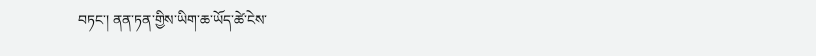བཏང་། ནན་ཏན་གྱིས་ཡིག་ཆ་ཡོད་ཚེ་ངེས་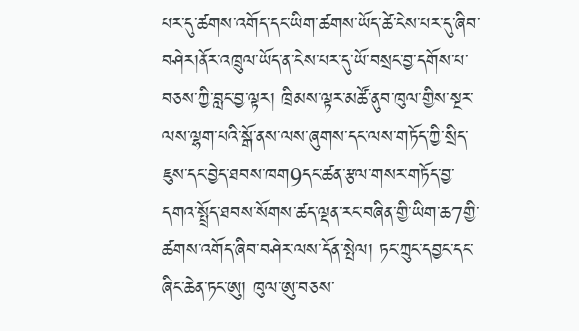པར་དུ་ཚགས་འགོད་དང་ཡིག་ཚགས་ཡོད་ཚེ་ངེས་པར་དུ་ཞིབ་བཤེར།ནོར་འཁྲུལ་ཡོད་ན་ངེས་པར་དུ་ཡོ་བསྲང་བྱ་དགོས་པ་བཅས་ཀྱི་བླང་བྱ་ལྟར། ཁྲིམས་ལྟར་མཚོ་ནུབ་ཁུལ་གྱིས་སྔར་ལས་ལྷག་པའི་སྒོ་ནས་ལས་ཞུགས་དང་ལས་གཏོད་ཀྱི་སྲིད་ཇུས་དང་བྱེད་ཐབས་ཁག9དང་ཚན་རྩལ་གསར་གཏོད་བྱ་དགའ་སྤྲོད་ཐབས་སོགས་ཚད་ལྡན་རང་བཞིན་གྱི་ཡིག་ཆ7གྱི་ཚགས་འགོད་ཞིབ་བཤེར་ལས་དོན་སྤེལ། ཏང་ཀྲུང་དབྱང་དང་ཞིང་ཆེན་ཏང་ཨུ། ཁུལ་ཨུ་བཅས་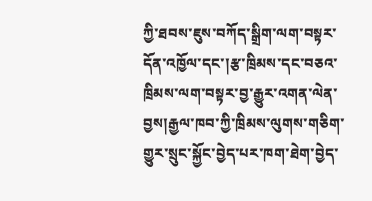ཀྱི་ཐབས་ཇུས་བཀོད་སྒྲིག་ལག་བསྟར་དོན་འཁྱོལ་དང་།རྩ་ཁྲིམས་དང་བཅའ་ཁྲིམས་ལག་བསྟར་བྱ་རྒྱུར་འགན་ལེན་བྱས།རྒྱལ་ཁབ་ཀྱི་ཁྲིམས་ལུགས་གཅིག་གྱུར་སྲུང་སྐྱོང་བྱེད་པར་ཁག་ཐེག་བྱེད་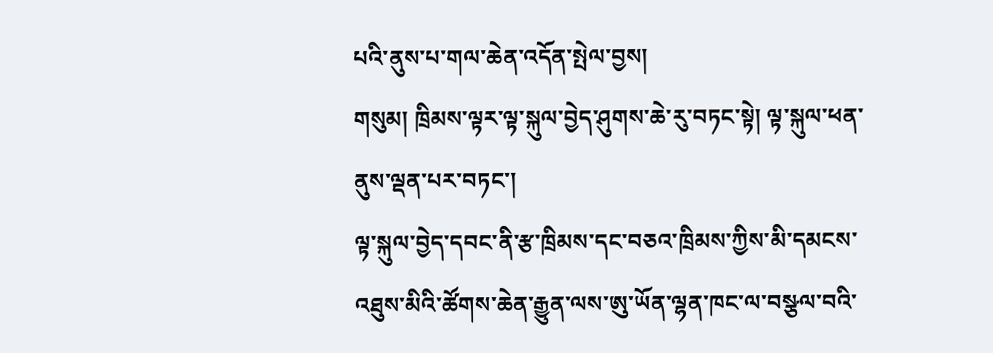པའི་ནུས་པ་གལ་ཆེན་འདོན་སྤེལ་བྱས།
གསུམ། ཁྲིམས་ལྟར་ལྟ་སྐུལ་བྱེད་ཤུགས་ཆེ་རུ་བཏང་སྟེ། ལྟ་སྐུལ་ཕན་ནུས་ལྡན་པར་བཏང་།
ལྟ་སྐུལ་བྱེད་དབང་ནི་རྩ་ཁྲིམས་དང་བཅའ་ཁྲིམས་ཀྱིས་མི་དམངས་འཐུས་མིའི་ཚོགས་ཆེན་རྒྱུན་ལས་ཨུ་ཡོན་ལྷན་ཁང་ལ་བསྩལ་བའི་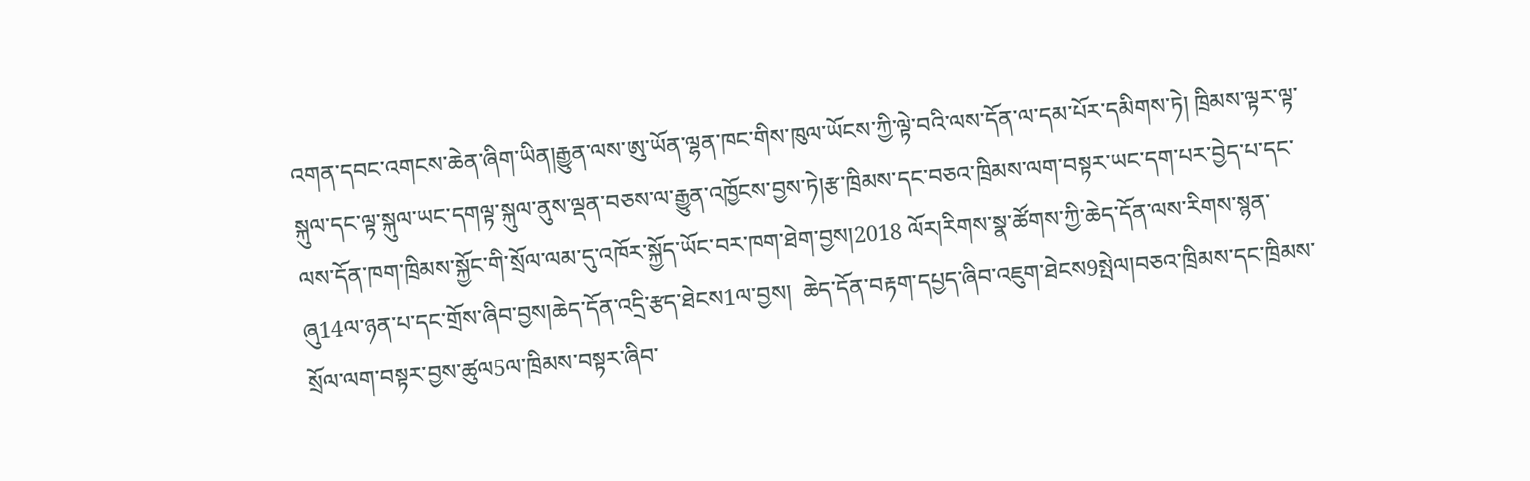འགན་དབང་འགངས་ཆེན་ཞིག་ཡིན།རྒྱུན་ལས་ཨུ་ཡོན་ལྷན་ཁང་གིས་ཁུལ་ཡོངས་ཀྱི་ལྟེ་བའི་ལས་དོན་ལ་དམ་པོར་དམིགས་ཏེ། ཁྲིམས་ལྟར་ལྟ་སྐུལ་དང་ལྟ་སྐུལ་ཡང་དགལྟ་སྐུལ་ནུས་ལྡན་བཅས་ལ་རྒྱུན་འཁྱོངས་བྱས་ཏེ།རྩ་ཁྲིམས་དང་བཅའ་ཁྲིམས་ལག་བསྟར་ཡང་དག་པར་བྱེད་པ་དང་ལས་དོན་ཁག་ཁྲིམས་སྐྱོང་གི་སྲོལ་ལམ་དུ་འཁོར་སྐྱོད་ཡོང་བར་ཁག་ཐེག་བྱས།2018 ལོར།རིགས་སྣ་ཚོགས་ཀྱི་ཆེད་དོན་ལས་རིགས་སྙན་ཞུ14ལ་ཉན་པ་དང་གྲོས་ཞིབ་བྱས།ཆེད་དོན་འདྲི་རྩད་ཐེངས1ལ་བྱས།  ཆེད་དོན་བརྟག་དཔྱད་ཞིབ་འཇུག་ཐེངས9སྤེལ།བཅའ་ཁྲིམས་དང་ཁྲིམས་སྲོལ་ལག་བསྟར་བྱས་ཚུལ5ལ་ཁྲིམས་བསྟར་ཞིབ་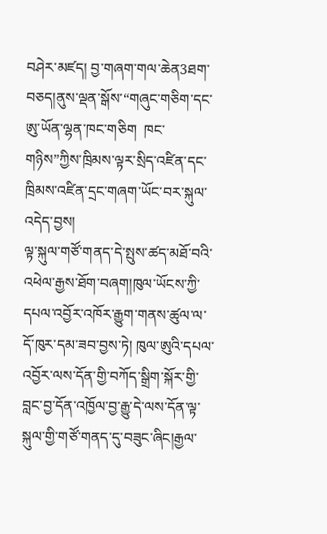བཤེར་མཛད། བྱ་གཞག་གལ་ཆེན3ཐག་བཅད།ནུས་ལྡན་སྒོས་“གཞུང་གཅིག་དང་ཨུ་ཡོན་ལྷན་ཁང་གཅིག  ཁང་གཉིས”ཀྱིས་ཁྲིམས་ལྟར་སྲིད་འཛིན་དང་ཁྲིམས་འཛིན་དྲང་གཞག་ཡོང་བར་སྐུལ་འདེད་བྱས།
ལྟ་སྐུལ་གཙོ་གནད་དེ་སྤུས་ཚད་མཐོ་བའི་འཕེལ་རྒྱས་ཐོག་བཞག།ཁུལ་ཡོངས་ཀྱི་དཔལ་འབྱོར་འཁོར་རྒྱུག་གནས་ཚུལ་ལ་དོ་ཁུར་དམ་ཟབ་བྱས་ཏེ། ཁུལ་ཨུའི་དཔལ་འབྱོར་ལས་དོན་གྱི་བཀོད་སྒྲིག་སྐོར་གྱི་བླང་བྱ་དོན་འཁྱོལ་བྱ་རྒྱུ་དེ་ལས་དོན་ལྟ་སྐུལ་གྱི་གཙོ་གནད་དུ་བཟུང་ཞིང།རྒྱལ་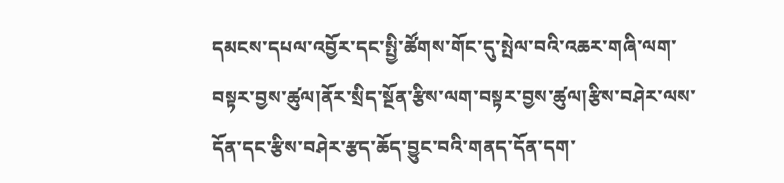དམངས་དཔལ་འབྱོར་དང་སྤྱི་ཚོགས་གོང་དུ་སྤེལ་བའི་འཆར་གཞི་ལག་བསྟར་བྱས་ཚུལ།ནོར་སྲིད་སྔོན་རྩིས་ལག་བསྟར་བྱས་ཚུལ།རྩིས་བཤེར་ལས་དོན་དང་རྩིས་བཤེར་རྩད་ཆོད་བྱུང་བའི་གནད་དོན་དག་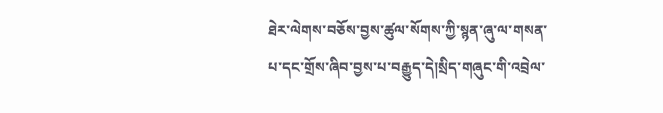ཐེར་ལེགས་བཅོས་བྱས་ཚུལ་སོགས་ཀྱི་སྙན་ཞུ་ལ་གསན་པ་དང་གྲོས་ཞིབ་བྱས་པ་བརྒྱུད་དེ།སྲིད་གཞུང་གི་འབྲེལ་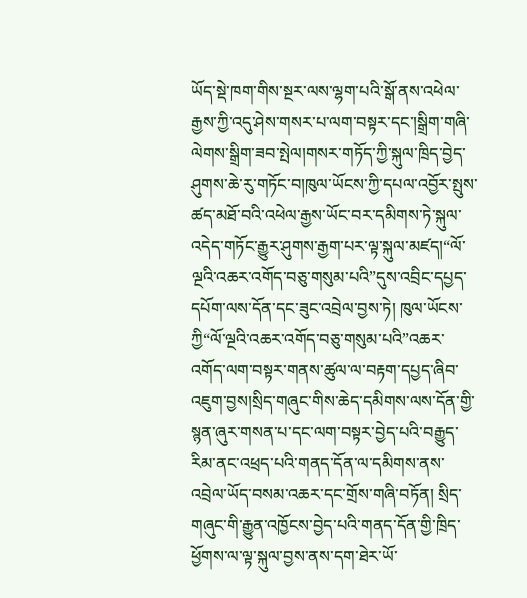ཡོད་སྡེ་ཁག་གིས་སྔར་ལས་ལྷག་པའི་སྒོ་ནས་འཕེལ་རྒྱས་ཀྱི་འདུ་ཤེས་གསར་པ་ལག་བསྟར་དང་།སྒྲིག་གཞི་ལེགས་སྒྲིག་ཟབ་སྤེལ།གསར་གཏོད་ཀྱི་སྐུལ་ཁྲིད་བྱེད་ཤུགས་ཆེ་རུ་གཏོང་བ།ཁུལ་ཡོངས་ཀྱི་དཔལ་འབྱོར་སྤུས་ཚད་མཐོ་བའི་འཕེལ་རྒྱས་ཡོང་བར་དམིགས་ཏེ་སྐུལ་འདེད་གཏོང་རྒྱུར་ཤུགས་རྒྱག་པར་ལྟ་སྐུལ་མཛད།“ལོ་ལྔའི་འཆར་འགོད་བཅུ་གསུམ་པའི”དུས་འབྲིང་དཔྱད་དཔོག་ལས་དོན་དང་ཟུང་འབྲེལ་བྱས་ཏེ། ཁུལ་ཡོངས་ཀྱི“ལོ་ལྔའི་འཆར་འགོད་བཅུ་གསུམ་པའི”འཆར་འགོད་ལག་བསྟར་གནས་ཚུལ་ལ་བརྟག་དཔྱད་ཞིབ་འཇུག་བྱས།སྲིད་གཞུང་གིས་ཆེད་དམིགས་ལས་དོན་གྱི་སྙན་ཞུར་གསན་པ་དང་ལག་བསྟར་བྱེད་པའི་བརྒྱུད་རིམ་ནང་འཕྲད་པའི་གནད་དོན་ལ་དམིགས་ནས་འབྲེལ་ཡོད་བསམ་འཆར་དང་གྲོས་གཞི་བཏོན། སྲིད་གཞུང་གི་རྒྱུན་འཁྱོངས་བྱེད་པའི་གནད་དོན་གྱི་ཁྲིད་ཕྱོགས་ལ་ལྟ་སྐུལ་བྱས་ནས་དག་ཐེར་ཡོ་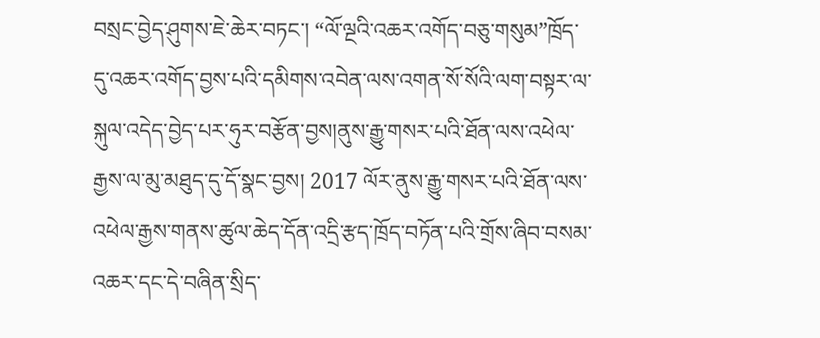བསྲང་བྱེད་ཤུགས་ཇེ་ཆེར་བཏང་། “ལོ་ལྔའི་འཆར་འགོད་བཅུ་གསུམ”ཁྲོད་དུ་འཆར་འགོད་བྱས་པའི་དམིགས་འབེན་ལས་འགན་སོ་སོའི་ལག་བསྟར་ལ་སྐུལ་འདེད་བྱེད་པར་ཧུར་བརྩོན་བྱས།ནུས་རྒྱུ་གསར་པའི་ཐོན་ལས་འཕེལ་རྒྱས་ལ་མུ་མཐུད་དུ་དོ་སྣང་བྱས། 2017 ལོར་ནུས་རྒྱུ་གསར་པའི་ཐོན་ལས་འཕེལ་རྒྱས་གནས་ཚུལ་ཆེད་དོན་འདྲི་རྩད་ཁྲོད་བཏོན་པའི་གྲོས་ཞིབ་བསམ་འཆར་དང་དེ་བཞིན་སྲིད་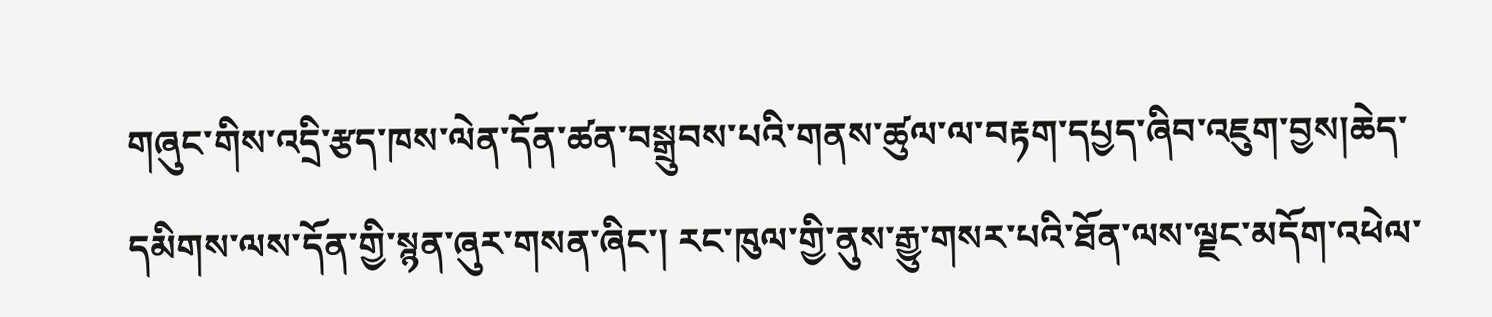གཞུང་གིས་འདྲི་རྩད་ཁས་ལེན་དོན་ཚན་བསྒྲུབས་པའི་གནས་ཚུལ་ལ་བརྟག་དཔྱད་ཞིབ་འཇུག་བྱས།ཆེད་དམིགས་ལས་དོན་གྱི་སྙན་ཞུར་གསན་ཞིང་། རང་ཁུལ་གྱི་ནུས་རྒྱུ་གསར་པའི་ཐོན་ལས་ལྗང་མདོག་འཕེལ་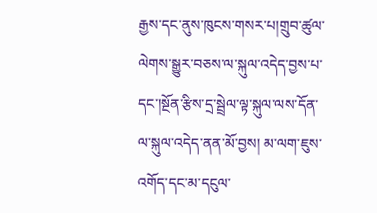རྒྱས་དང་ནུས་ཁུངས་གསར་པ།གྲུབ་ཚུལ་ལེགས་སྒྱུར་བཅས་ལ་སྐུལ་འདེད་བྱས་པ་དང་།སྔོན་རྩིས་དྲ་སྦྲེལ་ལྟ་སྐུལ་ལས་དོན་ལ་སྐུལ་འདེད་ནན་མོ་བྱས། མ་ལག་ཇུས་འགོད་དང་མ་དངུལ་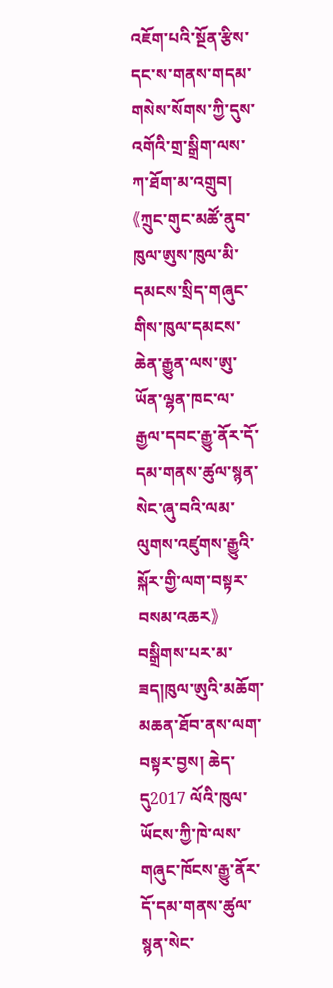འཇོག་པའི་སྔོན་རྩིས་དང་ས་གནས་གདམ་གསེས་སོགས་ཀྱི་དུས་འགོའི་གྲ་སྒྲིག་ལས་ཀ་ཐོག་མ་འགྲུབ། 《ཀྲུང་གུང་མཚོ་ནུབ་ཁུལ་ཨུས་ཁུལ་མི་དམངས་སྲིད་གཞུང་གིས་ཁུལ་དམངས་ཆེན་རྒྱུན་ལས་ཨུ་ཡོན་ལྷན་ཁང་ལ་རྒྱལ་དབང་རྒྱུ་ནོར་དོ་དམ་གནས་ཚུལ་སྙན་སེང་ཞུ་བའི་ལམ་ལུགས་འཛུགས་རྒྱུའི་སྐོར་གྱི་ལག་བསྟར་བསམ་འཆར》བསྒྲིགས་པར་མ་ཟད།ཁུལ་ཨུའི་མཆོག་མཆན་ཐོབ་ནས་ལག་བསྟར་བྱས། ཆེད་དུ2017 ལོའི་ཁུལ་ཡོངས་ཀྱི་ཁེ་ལས་གཞུང་ཁོངས་རྒྱུ་ནོར་དོ་དམ་གནས་ཚུལ་སྙན་སེང་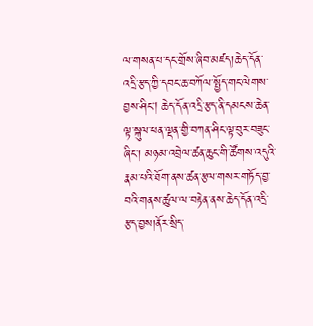ལ་གསན་པ་དང་གྲོས་ཞིབ་མཛད།ཆེད་དོན་འདྲི་རྩད་ཀྱི་དབང་ཆ་བཀོལ་སྤྱོད་གང་ལེགས་བྱས་ཤིང། ཆེད་དོན་འདྲི་རྩད་ནི་དམངས་ཆེན་ལྟ་སྐུལ་ཕན་ལྡན་གྱི་བཀན་ཤིང་ལྟ་བུར་བཟུང་ཞིང་། མཉམ་འབྲེལ་ཚན་ཆུང་གི་ཚོགས་འདུའི་རྣམ་པའི་ཐོག་ནས་ཚན་རྩལ་གསར་གཏོད་བྱ་བའི་གནས་ཚུལ་ལ་བརྟེན་ནས་ཆེད་དོན་འདྲི་རྩད་བྱས།ནོར་སྲིད་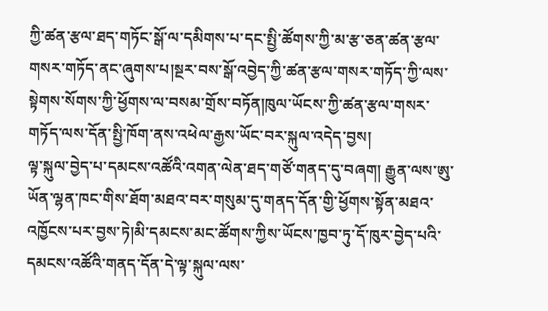ཀྱི་ཚན་རྩལ་ཐད་གཏོང་སྒོ་ལ་དམིགས་པ་དང་སྤྱི་ཚོགས་ཀྱི་མ་རྩ་ཅན་ཚན་རྩལ་གསར་གཏོད་ནང་ཞུགས་པ།སྔར་བས་སྒོ་འབྱེད་ཀྱི་ཚན་རྩལ་གསར་གཏོད་ཀྱི་ལས་སྟེགས་སོགས་ཀྱི་ཕྱོགས་ལ་བསམ་གྲོས་བཏོན།ཁུལ་ཡོངས་ཀྱི་ཚན་རྩལ་གསར་གཏོད་ལས་དོན་སྤྱི་ཁོག་ནས་འཕེལ་རྒྱས་ཡོང་བར་སྐུལ་འདེད་བྱས།
ལྟ་སྐུལ་བྱེད་པ་དམངས་འཚོའི་འགན་ལེན་ཐད་གཙོ་གནད་དུ་བཞག། རྒྱུན་ལས་ཨུ་ཡོན་ལྷན་ཁང་གིས་ཐོག་མཐའ་བར་གསུམ་དུ་གནད་དོན་གྱི་ཕྱོགས་སྟོན་མཐའ་འཁྱོངས་པར་བྱས་ཏེ།མི་དམངས་མང་ཚོགས་ཀྱིས་ཡོངས་ཁྱབ་ཏུ་དོ་ཁུར་བྱེད་པའི་དམངས་འཚོའི་གནད་དོན་དེ་ལྟ་སྐུལ་ལས་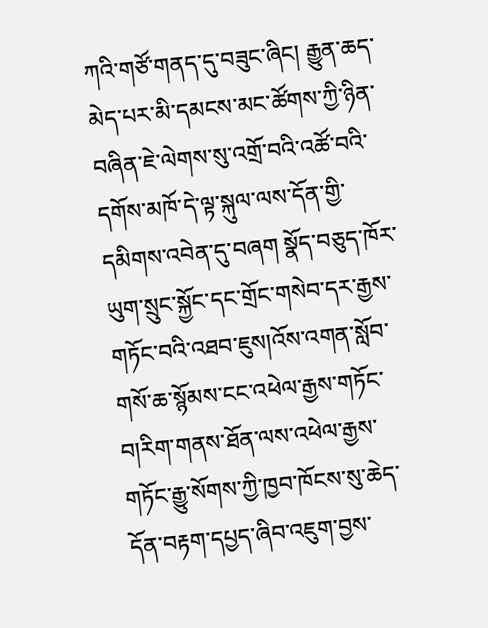ཀའི་གཙོ་གནད་དུ་བཟུང་ཞིང། རྒྱུན་ཆད་མེད་པར་མི་དམངས་མང་ཚོགས་ཀྱི་ཉིན་བཞིན་ཇེ་ལེགས་སུ་འགྲོ་བའི་འཚོ་བའི་དགོས་མཁོ་དེ་ལྟ་སྐུལ་ལས་དོན་གྱི་དམིགས་འབེན་དུ་བཞག སྣོད་བཅུད་ཁོར་ཡུག་སྲུང་སྐྱོང་དང་གྲོང་གསེབ་དར་རྒྱས་གཏོང་བའི་འཐབ་ཇུས།འོས་འགན་སློབ་གསོ་ཆ་སྙོམས་ངང་འཕེལ་རྒྱས་གཏོང་བ།རིག་གནས་ཐོན་ལས་འཕེལ་རྒྱས་གཏོང་རྒྱུ་སོགས་ཀྱི་ཁྱབ་ཁོངས་སུ་ཆེད་དོན་བརྟག་དཔྱད་ཞིབ་འཇུག་བྱས་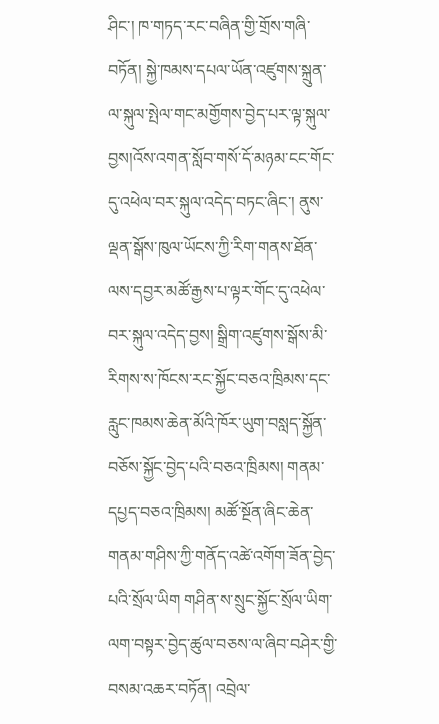ཤིང་། ཁ་གཏད་རང་བཞིན་གྱི་གྲོས་གཞི་བཏོན། སྐྱེ་ཁམས་དཔལ་ཡོན་འཛུགས་སྐྲུན་ལ་སྐུལ་སྤེལ་གང་མགྱོགས་བྱེད་པར་ལྟ་སྐུལ་བྱས།འོས་འགན་སློབ་གསོ་དོ་མཉམ་ངང་གོང་དུ་འཕེལ་བར་སྐུལ་འདེད་བཏང་ཞིང་། ནུས་ལྡན་སྒོས་ཁུལ་ཡོངས་ཀྱི་རིག་གནས་ཐོན་ལས་དབྱར་མཚོ་རྒྱས་པ་ལྟར་གོང་དུ་འཕེལ་བར་སྐུལ་འདེད་བྱས། སྒྲིག་འཛུགས་སྒོས་མི་རིགས་ས་ཁོངས་རང་སྐྱོང་བཅའ་ཁྲིམས་དང་རླུང་ཁམས་ཆེན་མོའི་ཁོར་ཡུག་བསླད་སྐྱོན་བཅོས་སྐྱོང་བྱེད་པའི་བཅའ་ཁྲིམས། གནམ་དཔྱད་བཅའ་ཁྲིམས། མཚོ་སྔོན་ཞིང་ཆེན་གནམ་གཤིས་ཀྱི་གནོད་འཚེ་འགོག་ཟོན་བྱེད་པའི་སྲོལ་ཡིག གཤིན་ས་སྲུང་སྐྱོང་སྲོལ་ཡིག་ལག་བསྟར་བྱེད་ཚུལ་བཅས་ལ་ཞིབ་བཤེར་གྱི་བསམ་འཆར་བཏོན། འབྲེལ་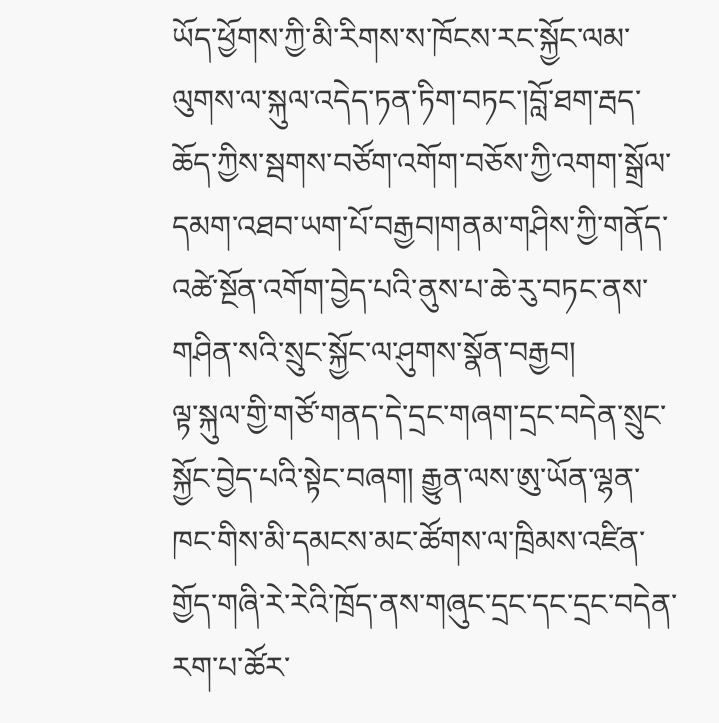ཡོད་ཕྱོགས་ཀྱི་མི་རིགས་ས་ཁོངས་རང་སྐྱོང་ལམ་ལུགས་ལ་སྐུལ་འདེད་ཏན་ཏིག་བཏང་།བློ་ཐག་རྦད་ཆོད་ཀྱིས་སྦགས་བཙོག་འགོག་བཅོས་ཀྱི་འགག་སྒྲོལ་དམག་འཐབ་ཡག་པོ་བརྒྱབ།གནམ་གཤིས་ཀྱི་གནོད་འཚེ་སྔོན་འགོག་བྱེད་པའི་ནུས་པ་ཆེ་རུ་བཏང་ནས་གཤིན་སའི་སྲུང་སྐྱོང་ལ་ཤུགས་སྣོན་བརྒྱབ།
ལྟ་སྐུལ་གྱི་གཙོ་གནད་དེ་དྲང་གཞག་དྲང་བདེན་སྲུང་སྐྱོང་བྱེད་པའི་སྟེང་བཞག། རྒྱུན་ལས་ཨུ་ཡོན་ལྷན་ཁང་གིས་མི་དམངས་མང་ཚོགས་ལ་ཁྲིམས་འཛིན་གྱོད་གཞི་རེ་རེའི་ཁྲོད་ནས་གཞུང་དྲང་དང་དྲང་བདེན་རག་པ་ཚོར་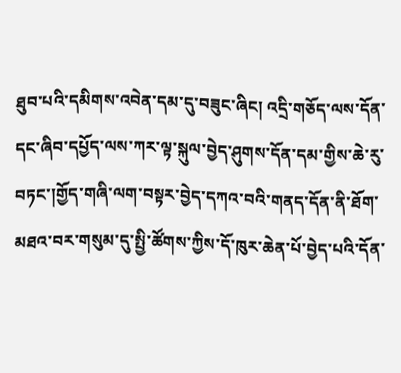ཐུབ་པའི་དམིགས་འབེན་དམ་དུ་བཟུང་ཞིང། འདྲི་གཅོད་ལས་དོན་དང་ཞིབ་དཔྱོད་ལས་ཀར་ལྟ་སྐུལ་བྱེད་ཤུགས་དོན་དམ་གྱིས་ཆེ་རུ་བཏང་།གྱོད་གཞི་ལག་བསྟར་བྱེད་དཀའ་བའི་གནད་དོན་ནི་ཐོག་མཐའ་བར་གསུམ་དུ་སྤྱི་ཚོགས་ཀྱིས་དོ་ཁུར་ཆེན་པོ་བྱེད་པའི་དོན་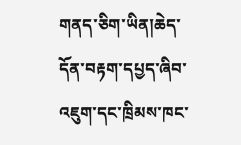གནད་ཅིག་ཡིན།ཆེད་དོན་བརྟག་དཔྱད་ཞིབ་འཇུག་དང་ཁྲིམས་ཁང་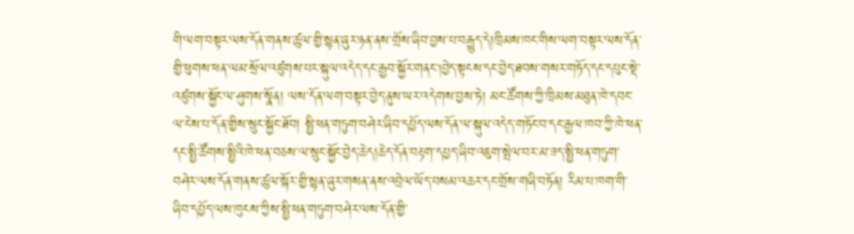གི་ལག་བསྟར་ལས་དོན་གནས་ཚུལ་གྱི་སྙན་ཞུར་ཉན་ནས་གྲོས་ཞིབ་བྱས་པ་བརྒྱུད་དེ།ཁྲིམས་ཁང་གིས་ལག་བསྟར་ལས་དོན་གྱི་ཕུགས་ཕན་ལམ་སྲོལ་འཛུགས་པར་སྐུལ་འདེད་དང་རྒྱབ་སྐྱོར་གནང།བྱེད་སྟངས་དང་བྱེད་ཐབས་གསར་གཏོད་དང་དཔུང་སྡེ་འཛུགས་སྐྱོང་ལ་ཤུགས་སྣོན། ལས་དོན་ལག་བསྟར་བྱེད་ནུས་ཡར་འདེགས་བྱས་ཏེ། མང་ཚོགས་ཀྱི་ཁྲིམས་མཐུན་ཁེ་དབང་ལ་ངེས་པ་དོན་གྱིས་སྲུང་སྐྱོང་ཐོབ། སྤྱི་ཕན་གཏུག་བཤེར་ཞིབ་དཔྱོད་ལས་དོན་ལ་སྐུལ་འདེད་གཏོང་བ་དང་རྒྱལ་ཁབ་ཀྱི་ཁེ་ཕན་དང་སྤྱི་ཚོགས་སྤྱིའི་ཁེ་ཕན་བཅས་ལ་སྲུང་སྐྱོང་བྱེད་ཆེད།ཆེད་དོན་བརྟག་དཔྱད་ཞིབ་འཇུག་སྤེལ་བར་མ་ཟད་སྤྱི་ཕན་གཏུག་བཤེར་ལས་དོན་གནས་ཚུལ་སྐོར་གྱི་སྙན་ཞུར་གསན་ནས་འབྲེལ་ཡོད་བསམ་འཆར་དང་གྲོས་གཞི་བཏོན། རིམ་པ་ཁག་གི་ཞིབ་དཔྱོད་ལས་ཁུངས་ཀྱིས་སྤྱི་ཕན་གཏུག་བཤེར་ལས་དོན་གྱི་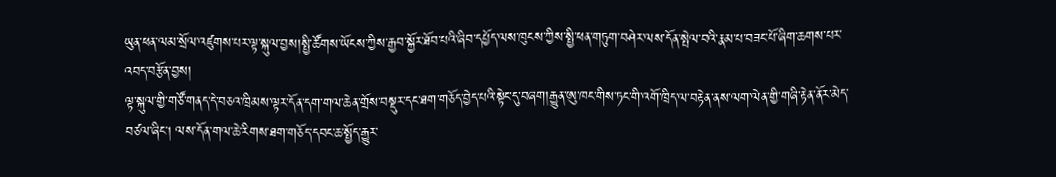ཡུན་ཕན་ལམ་སྲོལ་འཛུགས་པར་ལྟ་སྐུལ་བྱས།སྤྱི་ཚོགས་ཡོངས་ཀྱིས་རྒྱབ་སྐྱོར་ཐོབ་པའི་ཞིབ་དཔྱོད་ལས་ཁུངས་ཀྱིས་སྤྱི་ཕན་གཏུག་བཤེར་ལས་དོན་སྤེལ་བའི་རྣམ་པ་བཟང་པོ་ཞིག་ཆགས་པར་འབད་བརྩོན་བྱས།
ལྟ་སྐུལ་གྱི་གཙོ་གནད་དེ་བཅའ་ཁྲིམས་ལྟར་དོན་དག་གལ་ཆེན་གྲོས་བསྡུར་དང་ཐག་གཅོད་བྱེད་པའི་སྟེང་དུ་བཞག།རྒྱུན་ཨུ་ཁང་གིས་ཏང་གི་འགོ་ཁྲིད་ལ་བརྟེན་ནས་ལག་ལེན་གྱི་གཞི་རྟེན་ནོར་མེད་བཙལ་ཞིང། ལས་དོན་གལ་ཆེ་རིགས་ཐག་གཅོད་དབང་ཆ་སྤྱོད་རྒྱུར་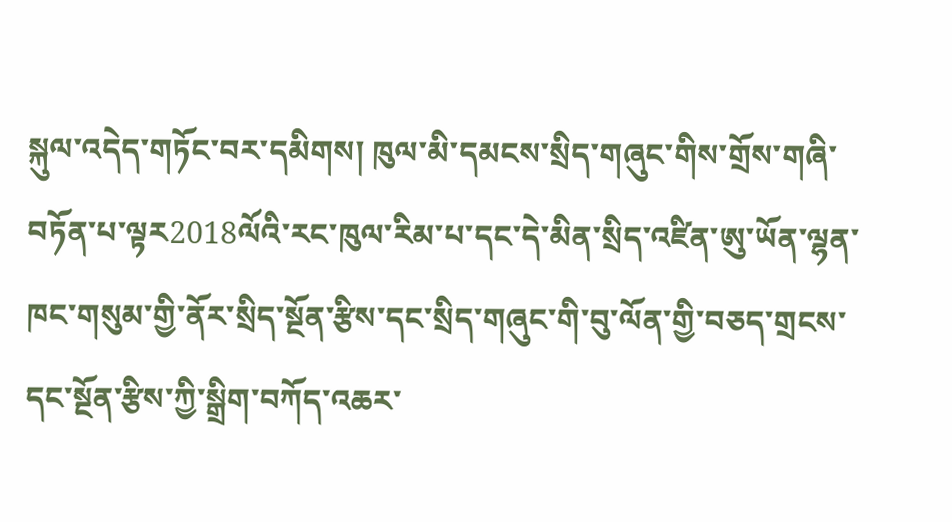སྐུལ་འདེད་གཏོང་བར་དམིགས། ཁུལ་མི་དམངས་སྲིད་གཞུང་གིས་གྲོས་གཞི་བཏོན་པ་ལྟར2018ལོའི་རང་ཁུལ་རིམ་པ་དང་དེ་མིན་སྲིད་འཛིན་ཨུ་ཡོན་ལྷན་ཁང་གསུམ་གྱི་ནོར་སྲིད་སྔོན་རྩིས་དང་སྲིད་གཞུང་གི་བུ་ལོན་གྱི་བཅད་གྲངས་དང་སྔོན་རྩིས་ཀྱི་སྒྲིག་བཀོད་འཆར་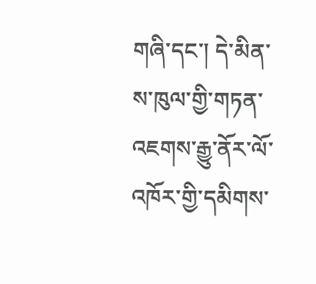གཞི་དང་། དེ་མིན་ས་ཁུལ་གྱི་གཏན་འཇགས་རྒྱུ་ནོར་ལོ་འཁོར་གྱི་དམིགས་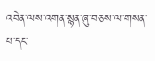འབེན་ལས་འགན་སྙན་ཞུ་བཅས་ལ་གསན་པ་དང་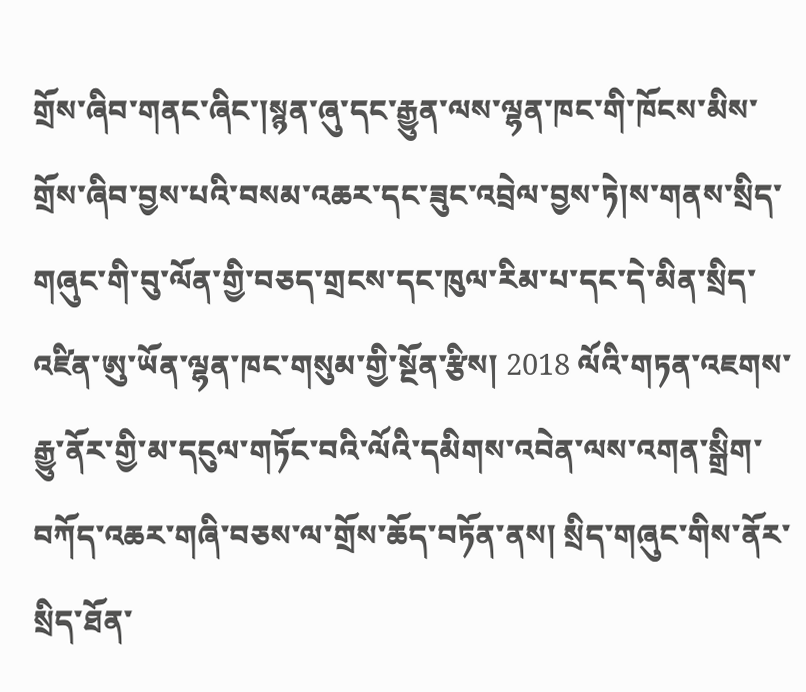གྲོས་ཞིབ་གནང་ཞིང་།སྙན་ཞུ་དང་རྒྱུན་ལས་ལྷན་ཁང་གི་ཁོངས་མིས་གྲོས་ཞིབ་བྱས་པའི་བསམ་འཆར་དང་ཟུང་འབྲེལ་བྱས་ཏེ།ས་གནས་སྲིད་གཞུང་གི་བུ་ལོན་གྱི་བཅད་གྲངས་དང་ཁུལ་རིམ་པ་དང་དེ་མིན་སྲིད་འཛིན་ཨུ་ཡོན་ལྷན་ཁང་གསུམ་གྱི་སྔོན་རྩིས། 2018 ལོའི་གཏན་འཇགས་རྒྱུ་ནོར་གྱི་མ་དངུལ་གཏོང་བའི་ལོའི་དམིགས་འབེན་ལས་འགན་སྒྲིག་བཀོད་འཆར་གཞི་བཅས་ལ་གྲོས་ཆོད་བཏོན་ནས། སྲིད་གཞུང་གིས་ནོར་སྲིད་ཐོན་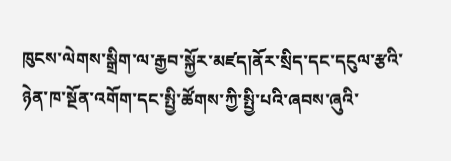ཁུངས་ལེགས་སྒྲིག་ལ་རྒྱབ་སྐྱོར་མཛད།ནོར་སྲིད་དང་དངུལ་རྩའི་ཉེན་ཁ་སྔོན་འགོག་དང་སྤྱི་ཚོགས་ཀྱི་སྤྱི་པའི་ཞབས་ཞུའི་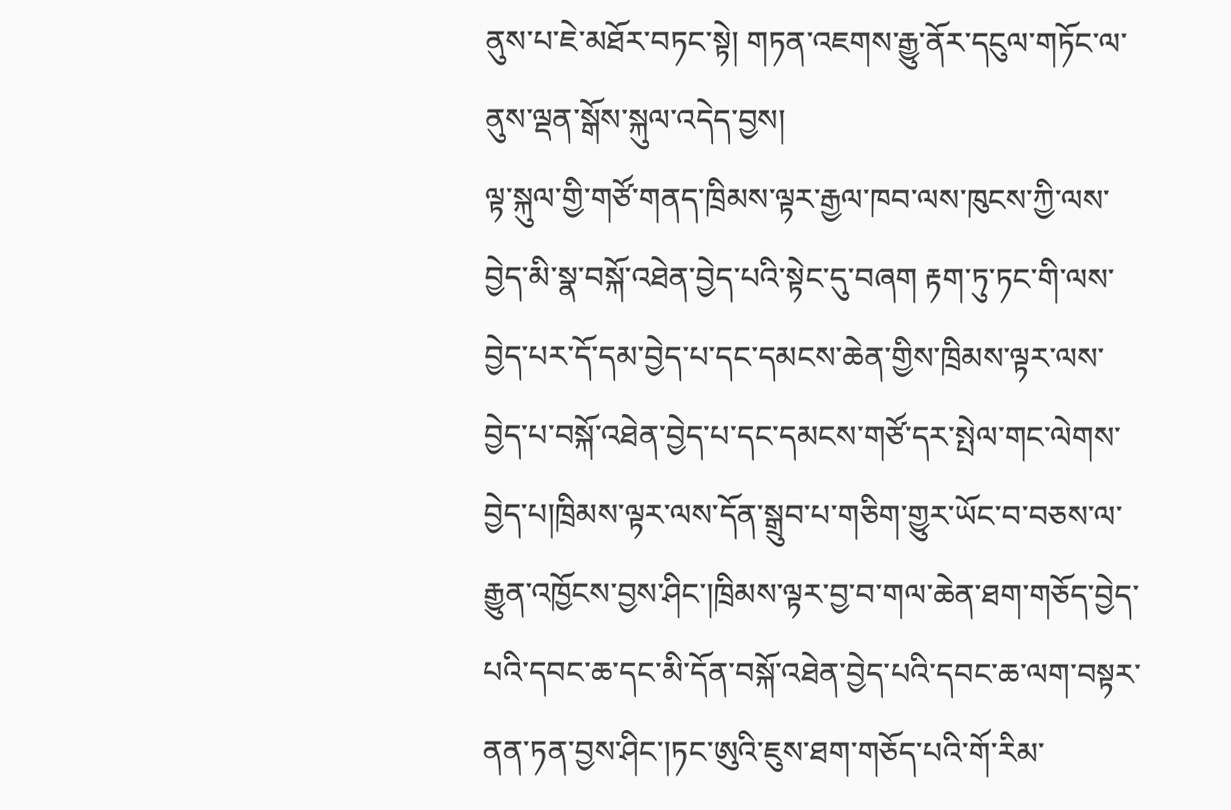ནུས་པ་ཇེ་མཐོར་བཏང་སྟེ། གཏན་འཇགས་རྒྱུ་ནོར་དངུལ་གཏོང་ལ་ནུས་ལྡན་སྒོས་སྐུལ་འདེད་བྱས།
ལྟ་སྐུལ་གྱི་གཙོ་གནད་ཁྲིམས་ལྟར་རྒྱལ་ཁབ་ལས་ཁུངས་ཀྱི་ལས་བྱེད་མི་སྣ་བསྐོ་འཐེན་བྱེད་པའི་སྟེང་དུ་བཞག རྟག་ཏུ་ཏང་གི་ལས་བྱེད་པར་དོ་དམ་བྱེད་པ་དང་དམངས་ཆེན་གྱིས་ཁྲིམས་ལྟར་ལས་བྱེད་པ་བསྐོ་འཐེན་བྱེད་པ་དང་དམངས་གཙོ་དར་སྤེལ་གང་ལེགས་བྱེད་པ།ཁྲིམས་ལྟར་ལས་དོན་སྒྲུབ་པ་གཅིག་གྱུར་ཡོང་བ་བཅས་ལ་རྒྱུན་འཁྱོངས་བྱས་ཤིང་།ཁྲིམས་ལྟར་བྱ་བ་གལ་ཆེན་ཐག་གཅོད་བྱེད་པའི་དབང་ཆ་དང་མི་དོན་བསྐོ་འཐེན་བྱེད་པའི་དབང་ཆ་ལག་བསྟར་ནན་ཏན་བྱས་ཤིང་།ཏང་ཨུའི་ཇུས་ཐག་གཅོད་པའི་གོ་རིམ་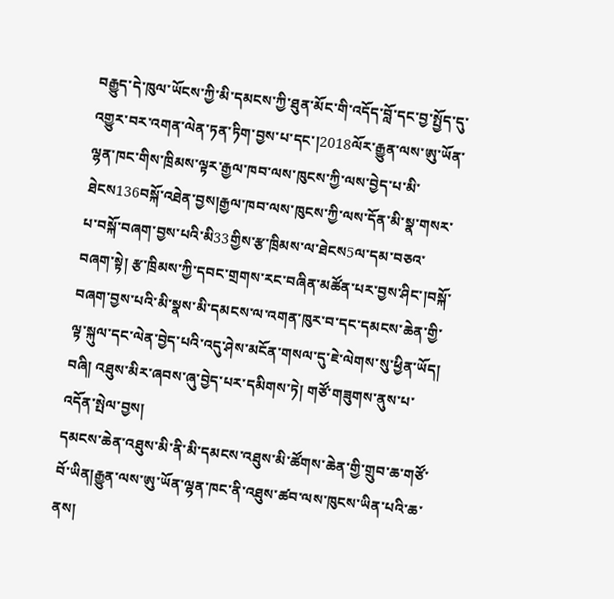བརྒྱུད་དེ་ཁུལ་ཡོངས་ཀྱི་མི་དམངས་ཀྱི་ཐུན་མོང་གི་འདོད་བློ་དང་བྱ་སྤྱོད་དུ་འགྱུར་བར་འགན་ལེན་ཏན་ཏིག་བྱས་པ་དང་།2018ལོར་རྒྱུན་ལས་ཨུ་ཡོན་ལྷན་ཁང་གིས་ཁྲིམས་ལྟར་རྒྱལ་ཁབ་ལས་ཁུངས་ཀྱི་ལས་བྱེད་པ་མི་ཐེངས136བསྐོ་འཐེན་བྱས།རྒྱལ་ཁབ་ལས་ཁུངས་ཀྱི་ལས་དོན་མི་སྣ་གསར་པ་བསྐོ་བཞག་བྱས་པའི་མི33གྱིས་རྩ་ཁྲིམས་ལ་ཐེངས5ལ་དམ་བཅའ་བཞག་སྟེ། རྩ་ཁྲིམས་ཀྱི་དབང་གྲགས་རང་བཞིན་མཚོན་པར་བྱས་ཤིང་།བསྐོ་བཞག་བྱས་པའི་མི་སྣས་མི་དམངས་ལ་འགན་ཁུར་བ་དང་དམངས་ཆེན་གྱི་ལྟ་སྐུལ་དང་ལེན་བྱེད་པའི་འདུ་ཤེས་མངོན་གསལ་དུ་ཇེ་ལེགས་སུ་ཕྱིན་ཡོད།
བཞི། འཐུས་མིར་ཞབས་ཞུ་བྱེད་པར་དམིགས་ཏེ། གཙོ་གཟུགས་ནུས་པ་འདོན་སྤེལ་བྱས།
དམངས་ཆེན་འཐུས་མི་ནི་མི་དམངས་འཐུས་མི་ཚོགས་ཆེན་གྱི་གྲུབ་ཆ་གཙོ་བོ་ཡིན།རྒྱུན་ལས་ཨུ་ཡོན་ལྷན་ཁང་ནི་འཐུས་ཚབ་ལས་ཁུངས་ཡིན་པའི་ཆ་ནས།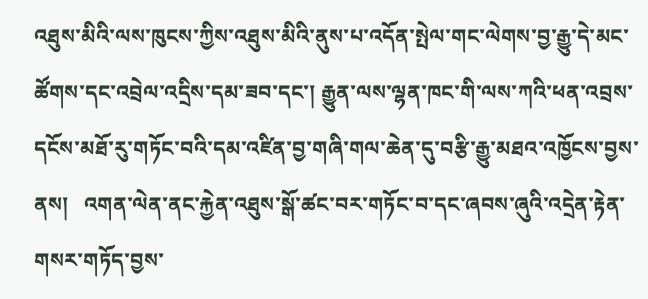འཐུས་མིའི་ལས་ཁུངས་ཀྱིས་འཐུས་མིའི་ནུས་པ་འདོན་སྤེལ་གང་ལེགས་བྱ་རྒྱུ་དེ་མང་ཚོགས་དང་འབྲེལ་འདྲིས་དམ་ཟབ་དང་། རྒྱུན་ལས་ལྷན་ཁང་གི་ལས་ཀའི་ཕན་འབྲས་དངོས་མཐོ་རུ་གཏོང་བའི་དམ་འཛིན་བྱ་གཞི་གལ་ཆེན་དུ་བརྩི་རྒྱུ་མཐའ་འཁྱོངས་བྱས་ནས།   འགན་ལེན་ནང་རྐྱེན་འཐུས་སྒོ་ཚང་བར་གཏོང་བ་དང་ཞབས་ཞུའི་འདྲེན་རྟེན་གསར་གཏོད་བྱས་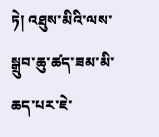ཏེ། འཐུས་མིའི་ལས་སྒྲུབ་ཆུ་ཚད་ཟམ་མི་ཆད་པར་ཇེ་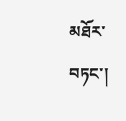མཐོར་བཏང་།